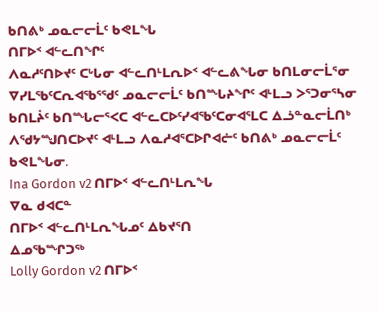ᑲᑎᕕᒃ ᓄᓇᓕᓕᒫᑦ ᑲᕙᒪᖓ
ᑎᒥᐅᑉ ᐊᓪᓚᑎᖏᑦ
ᐱᓇᓱᑦᑎᐅᔪᑦ ᑕᒡᒐᓂ ᐊᓪᓚᑎᒻᒪᕆᐅᑉ ᐊᓪᓚᕕᖓᓂ ᑲᑎᒪᓂᓕᒫᕐᓂ ᐁᓯᒪᖃᑦᑕᕆᐊᖃᕐᖁᑦ ᓄᓇᓕᓕᒫᑦ ᑲᑎᙵᔨᖏᑦ ᐊᒻᒪᓗ ᐳᕐᑐᓂᕐᓴᓂ ᑲᑎᒪᔩᑦ ᑲᑎᙵᓕᕐᐸᑕ ᐊᓪᓚᑕᐅᑦᓯᐊᖃᑦᑕᓂᐊᕐᒪᑕ ᐃᓘᓐᓇᓕᒫᑎᒃ ᐱᖁᔭᙳᑎᑕᐅᔪᑦ ᐊᒻᒪᓗ ᐱᓇᓱᐊᕐᑕᐅᒋᐊᓖᑦ ᑲᑎᕕᒃ ᓄᓇᓕᓕᒫᑦ ᑲᕙᒪᖓᓂ.
Ina Gordon v2 ᑎᒥᐅᑉ ᐊᓪᓚᑎᒻᒪᕆᖓ
ᐁᓇ ᑯᐊᑕᓐ
ᑎᒥᐅᑉ ᐊᓪᓚᑎᒻᒪᕆᖓᓄᑦ ᐃᑲᔪᕐᑎ
ᐃᓄᖃᙱᑐᖅ
Lolly Gordon v2 ᑎᒥᐅᑉ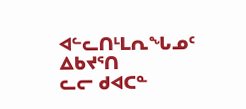ᐊᓪᓚᑎᒻᒪᕆᖓᓄᑦ ᐃᑲᔪᕐᑎ
ᓚᓕ ᑯᐊᑕᓐ